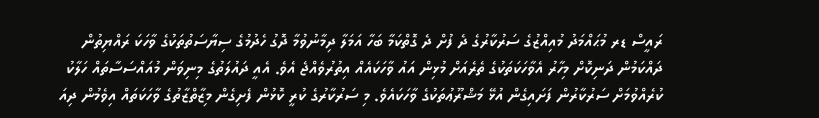ރައީސް ޑރ މުޙައްމަދު މުއިއްޒުގެ ސަރުކާރުގެ ދެ ފުށް ދެ ގޮތްކަމާ ބަހާ އަމަލާ ދިމާނުވުމާ ދޮގު ހެދުމުގެ ސިޔާސަތުތަކުގެ ވާހަކަ ރައްޔިތުން ދައްކަމުން ދަނިކޮށް މިހާރު އެވާހަކަތަކުގެ ތެރެއަށް މުޅިން އައު ވާހަކައެއް އިތުރުވެއްޖެ އެވެ. އެއީ ދައުލަތުގެ މިނިވަން މުއައްސަސާތައް ހަލާކު ކުރެއްވުމަށް ސަރުކާރުން ފަށައިގެން އުޅޭ މަޝްރޫޢުތަކުގެ ވާހަކައެވެ. މި ސަރުކާރުގެ ކުރީ ކޮޅުން ފެށިގެން މިޒާތްޒާތުގެ ވާހަކަތައް އިވެމުން ދިއަ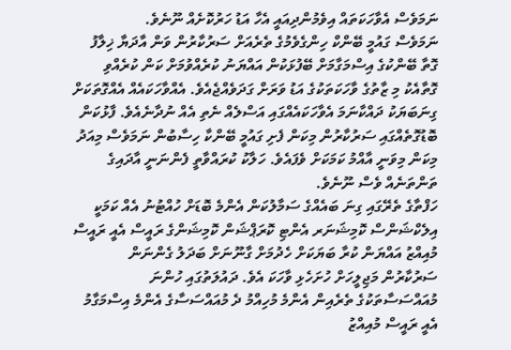ނަމަވެސް އެވާހަކަތައް އިވެމުންދިއައީ އެހާ އަޑު ހަރުކޮށެއް ނޫނެވެ.
ނަމަވެސް ގައުމީ ބޭންކް ހިންގެވެމުގެ ތެރެއަށް ސަރުކާރުން ވަން އާދަޔާ ޚިލާފު ގޮތާ ބޭންކުގެ އިސްމަގާމަށް ބޭފުޅަކުން އައްޔަނު ކުރެއްވުމަށް ކަން ކުރެއްވި ގޮތާއެކު މި ޒާތުގެ ވާހަކަތަކުގެ އަޑު ވަރަށް ގަދަވެއްޖެއެވެ. އެއްވާހަކައެއް އެއްގޮތަކަށް ގިނަބަޔަކު ދައްކާނަމަ އެވާހަކައެއްގައި އަސްލެއް ނެތި އެއް ނުދާނެއެވެ. ފާޅުކަން ބޮޑުގޮތެއްގައި ސަރުކާރުން މިކަން ފެށި ގައުމީ ބޭންކާ ހިސާބުން ނަމަވެސް މިއަދު މިކަން މިވަނީ އާއްމު ކަމަކަށް ވެފައެވެ. ހަލާކު ކުރައްވާތީ ފެންނަނީ އާދައިގެ ތަންތަނެއް ވެސް ނޫނެވެ.
ހަފްތާގެ ތެރޭގައި ގިނަ ބައެއްގެ ސަމާލުކަން އެންމެ ބޮޑަށް ހުއްޓުނު އެއް ކަމަކީ އިލެކްޝަންސް ކޮމިޝަނަރ އެންޓި ކޮރަޕްޝަން ކޮމިޝަންގެ ރައީސް އެއީ ރައީސް މުއިއްޒު އައްޔަން ކުރާ ބަޔަކަށް ހެދުމަށް ގާނޫނަށް ބަދަލު ގެންނަން ސަރުކާރުން މަޖިލީހަށް ހުށަހެޅި ވާހަކަ އެވެ. ދައުލަތުގައި ހުންނަ މުއައްސަސާތަކުގެ ތެރެއިން އެންމެ މުހިއްމު ދެ މުއައްސަސާގެ އެންމެ އިސްމަގާމު އެއީ ރައީސް މުއިއްޒު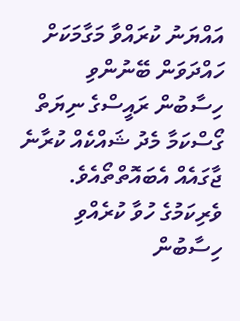އައްޔަނު ކުރައްވާ މަގާމަކަށް ހައްދަވަން ބޭނުންވި ހިސާބުން ރައީސްގެ ނިޔަތް ގޯސްކަމާ މެދު ޝައްކެއް ކުރާނެ ޖާގައެއް އެބައޮތްތޯއެވެ.
ވެރިކަމުގެ ހުވާ ކުރެއްވި ހިސާބުން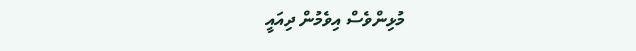މުޅިންވެސް އިވެމުން ދިއައީ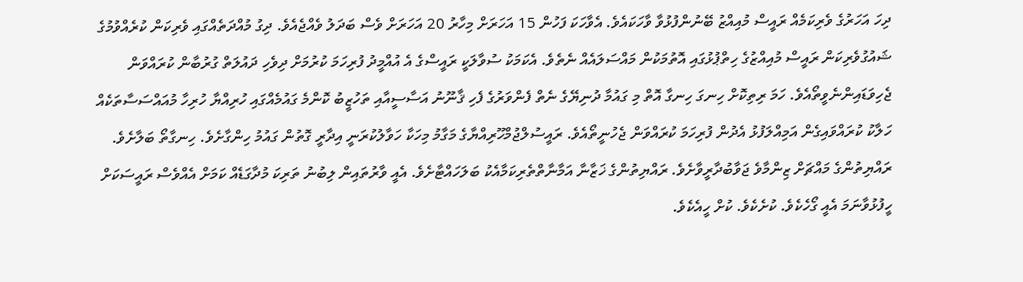ދިހަ އަހަރުގެ ވެރިކަމެއް ރައީސް މުއިއްޒު ބޭނުންފުޅުވާ ވާހަކައެވެ. އެވާހަކަ ފަހުން 15 އަހަރަށް މިހާރު 20 އަހަރަށް ވެސް ބަދަލު ވެއްޖެއެވެ. ދިގު މުއްދަތެއްގައި ވެރިކަން ކުރެއްވުމުގެ ޝައުގުވެރިކަން ރައީސް މުއިއްޒުގެ ހިތްޕުޅުގައި އޮތުމަކުން މައްސަލައެއް ނެތެވެ. އެކަމަކު ސުވާލަކީ ރައީސްގެ އެ އުއްމީދު ފުރިހަމަ ކުރުމަށް ދިވެހި ދައުލަތް ގުރުބާން ކުރައްވަން ޖެހިވަޑައިންނެވީތޯއެވެ. ހަމަ ރިތިކޮށް ހިނގަ ހިނގާ އޮތް މި ގައުމާ ދުނިޔޭގެ ނެތް ފެންވަރުގެ ފެހި ޤާނޫނު އަސާސީއާއި ތަހުޒީބު ކޮންމެ ގައުމެއްގައި ހުރިއްޔާ ހުރިހާ މުއައްސަސާތަކެއް ހަލާކު ކުރައްވައިގެން އަމިއްލަފުޅު އެދުން ފުރިހަމަ ކުރައްވަން ޖެހުނީތޯއެވެ. ރައީސުލްޖުމްހޫރިއްޔާގެ މަގާމު މިހަކާ ހަވާލުކުރަނީ އިދާރީ ގޮތުން ގައުމު ހިންގާށެވެ. ހިނގާތޯ ބަލާށެވެ. ރައްޔިތުންގެ މައްޗަށް ޒިންމާވެ ޖަވާބުދާރީވާށެވެ. ރައްޔިތުންގެ ޚަޒާނާ އަމާނާތްތެރިކަމާއެކު ބަލަހައްޓާށެވެ. އެއީ ވާރުތައިން ލިބުނު ތަރިކަ މުދާގަޑެއް ކަމަށް އެއްވެސް ރައީސަކަށް ހީފުޅުވާނަމަ އެއީ ގޯހެކެވެ. ކުށެކެވެ. ކުށް ހީއެކެވެ.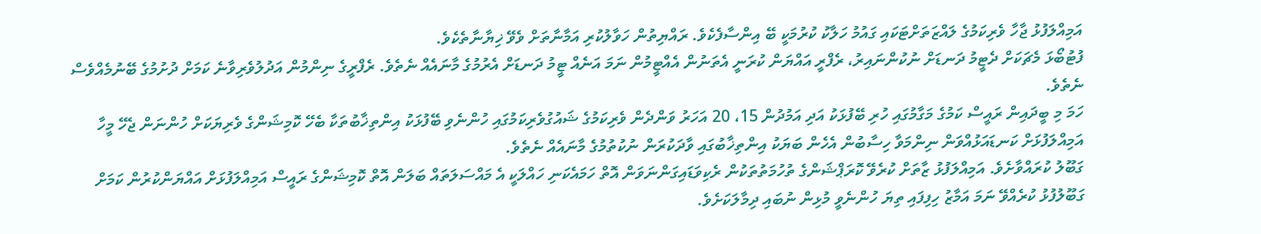އަމިއްލަފުޅު ޖާހާ ވެރިކަމުގެ ލައްޒަތަށްޓަކައި ގައުމު ހަލާކު ކުރުމަކީ ބޭ އިންސާފެކެވެ. ރައްޔިތުން ހަވާލުކުރި އަމާނާތަށް ވެވޭ ޚިޔާނާތެކެވެ.
ފުޓުބޯޅަ މެޗަކަށް ދެޓީމު ދަނޑަށް ނުކުންނައިރު، ރެފްރީ އައްޔަން ކުރަނީ އެތަނުން އެއްޓީމުން ނަމަ އަނެއް ޓީމު ދަނޑަށް އެރުމުގެ މާނައެއް ނެތެވެ. ރެފްރީގެ ނިންމުން އަދުލުވެރިވާނެ ކަމަށް ދުށުމުގެ ބޭނުމެއްވެސް ނެތެވެ.
ހަމަ މި ބީދައިން ރައީސް ކަމުގެ މަގާމުގައި ހުރި ބޭފުޅަކު އަދި އަމުދުން 15، 20 އަހަރު ވަންދެން ވެރިކަމުގެ ޝައުގުވެރިކަމުގައި ހުންނެވި ބޭފުޅަކު އިންތިޚާބުތަކާ ބެހޭ ކޮމިޝަންގެ ވެރިޔަކަށް ހުންނަން ޖެހޭ މީހާ އަމިއްލަފުޅަށް ކަނޑައަޅުއްވަން ނިންމަވާ ހިސާބުން އެހެން ބަޔަކު އިންތިޚާބުގައި ވާދަކުރަން ނުކުތުމުގެ މާނައެއް ނެތެވެ.
ގަބޫލު ކުރައްވާށެވެ. އަމިއްލަފުޅު ޒާތަށް ކުރެވޭ ކޮރަޕްޝަންގެ ތުހުމަތުތަކުން ރެކިވަޑައިގަންނަވަން އޮތް ހަމައެކަނި ހައްލަކީ އެ މައްސަލަތައް ބަލަން އޮތް ކޮމިޝަންގެ ރައީސް އަމިއްލަފުޅަށް އައްޔަންކުރުން ކަމަށް ގަބޫލުފުޅު ކުރެއްވޭ ނަމަ އަމާޒު ހިފިފައި ތިޔަ ހުންނެވީ މުޅިން ނުބައި ދިމާލަކަށެވެ.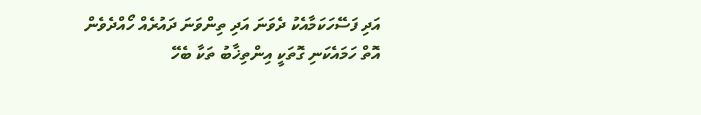އަދި ފަސޭހަކަމާއެކު ދެވަނަ އަދި ތިންވަނަ ދައުރެއް ހޯއްދެވެން އޮތް ހަމައެކަނި ގޮތަކީ އިންތިޚާބު ތަކާ ބެހޭ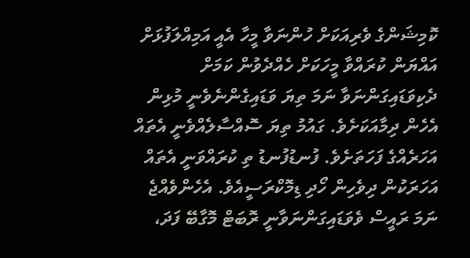ކޮމިޝަންގެ ވެރިއަކަށް ހުންނަވާ މީހާ އެއީ އަމިއްލަފުޅަށް އައްޔަން ކުރައްވާ މީހަކަށް ހެއްދެވުން ކަމަށް ދެކިވަޑައިގަންނަވާ ނަމަ ތިޔަ ވަޑައިގެންނެވެނީ މުޅިން އެހެން ދިމާއަކަށެވެ. ގައުމު ތިޔަ ސޮއްސާލެއްވެނީ އެތައް އަހަރެއްގެ ފަހަތަށެވެ. ފުނޑުފުނޑު ތި ކުރައްވަނީ އެތައް އަހަރަކުން ދިވެހިން ހޯދި ޑިމޮކްރަސީއެވެ. އެހެންވެއްޖެ ނަމަ ރައީސް ވެވަޑައިގަންނަވާނީ ރޮބަޓް މޮގާބޭ ފަދަ،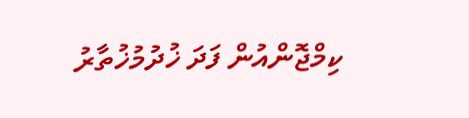ކިމްޖޮންއުން ފަދަ ޚުދުމުޚުތާރު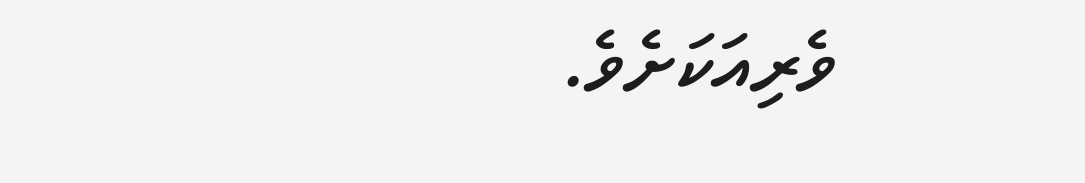ވެރިއަކަށެވެ.